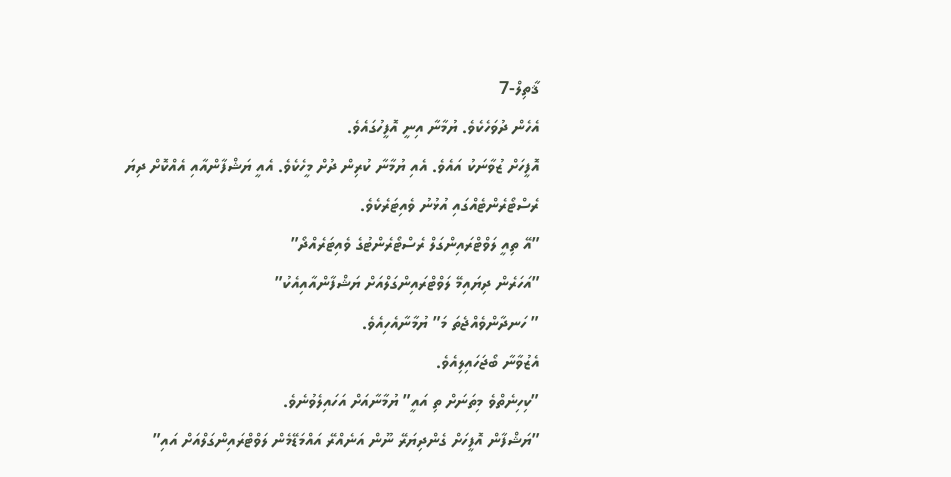ޤާތިލް-7
އެހެން ދުވަހެކެވެ. ޔުމާނާ އިނީ އޮފީހުގައެވެ.
އޮފީހަށް ޒުވާނަކު އައެވެ. އެއި ޔުމާނާ ކުރިން ދުށް މީހެކެވެ. އެއީ ޔަޝްފާންއާއި އެއްކޮށް ދިޔަ ރެސްޓޯރެންޓެއްގައި އުޅުނު ވެއިޓަރެކެވެ.
”އޭ ތިއީ ލަވްޓްރައިންގަލް ރެސްޓޯރެންޓުގެ ވެއިޓަރެއްދޯ”
”އަހަރެން ދިޔައިމޭ ލަވްޓްރައިންގަލްއަށް ޔަޝްފާންއާއިއެކު”
” ހަނދާންވެއްޖެތަ މަ” ޔުމާނާއެހިއެވެ.
އެޒުވާނާ ބޯޖަހައިލިއެވެ.
”ކިހިނެތްވެ މިތަނަށް ތި އައީ” ޔުމާނާއަށް އަހައިލެވުނެވެ.
”ޔަޝްފާން އޮފީހަށް ގެންދިޔަރޭ ނޫން އަނެއްރޭ އައްމަޑޭމެން ލަވްޓްރައިންގަލްއަށް އައި”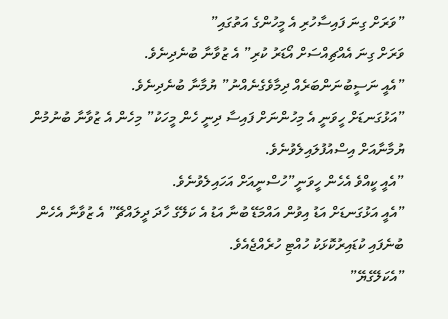”ވަރަށް ގިނަ ފައިސާހުރި އެ މީހުންގެ އަތުގައި”
ވަރަށް ގިނަ އެއްޗިއްސަށް އޯޑަރު ކުރި” އެ ޒުވާނާ ބުނެދިނެވެ.
”އެއީ ނަސީބުނަންބަރެއް ދިމާވެގެނެއްނު” ޔުމާނާ ބުނެދިނެވެ.
”އަޅުގަނޑަށް ހީވަނީ އެ މިހުންނަށް ފައިސާ ދިނީ ހެން މީހަކު” މިހެން އެ ޒުވާނާ ބުނުމުން ޔުމާނާއަށް އިސްއުފުލައިލެވުނެވެ.
”އެއީ ކީއްވެ އެހެން ހީވަނީ”ހުސްނީއަށް އަހައިލެވުނެވެ.
”އެއީ އަޅުގަނޑަށް އަޑު އިވުން އައްމަޑޭ ބުނާ އަޑު އެ ކަލޭގެ ހާދަ ދީލައްޗޭ” އެ ޒުވާނާ އެހެން ބުނެފައި ކުޑައިރުކޮޅަކު ހުއްޓި ހުރެއްޖެއެވެ.
”އެކަލޭގެޔޭ”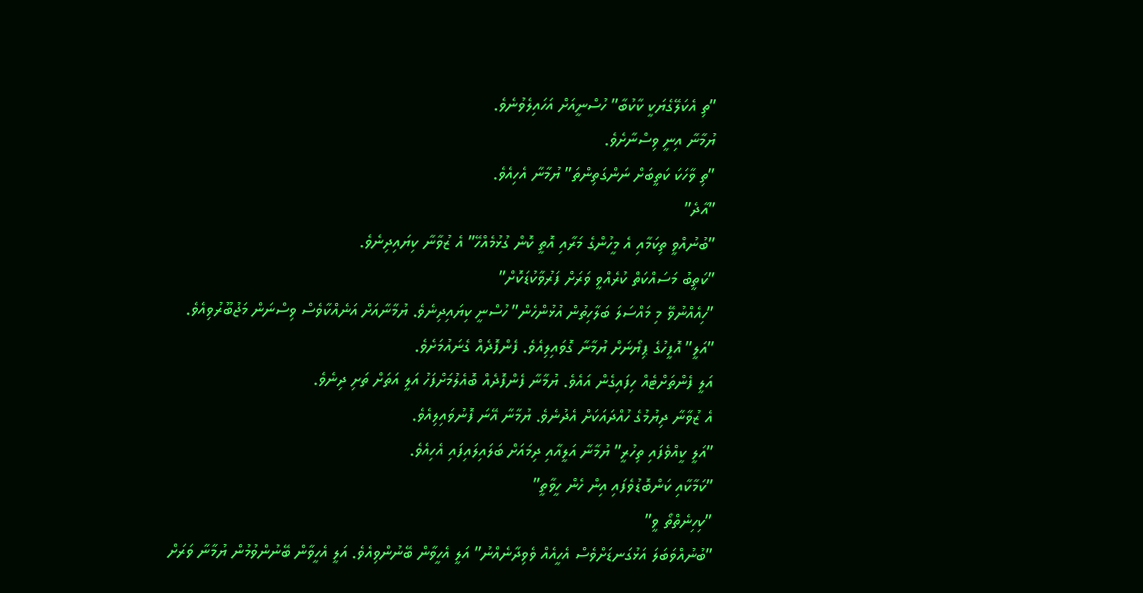”ތި އެކަލޭގެޔަކީ ކާކުބާ” ހުސްނީއަށް އަހައިލެވުނެވެ.
ޔުމާނާ އިނީ ވިސްނާށެވެ.
”ތި ވާހަކަ ކަތީބަށް ނަންގަތިންތަ” ޔުމާނާ އެހިއެވެ.
”އާދެ”
”ބުނުއްވީ ތިކަމާއި އެ މީހުންގެ މަރާއި އޮތީ ކޮން ގުޅުމެއްހޭ” އެ ޒުވާނާ ކިޔައިދިނެވެ.
”ކަތީބު މަސައްކަތް ކުރެއްވީ ވަރަށް ފަރުވާކުޑަކޮށް”
”ހިއެއްނުވޭ މި މައްސަލަ ބަލާހިތުން އުޅުންހެން” ހުސްނީ ކިޔައިދިނެވެ. ޔުމާނާއަށް އަނެއްކާވެސް ވިސްނަން މަޖުބޫރުވިއެވެ.
”އަލީ” އޮފީހުގެ ޕިޔޯނަށް ޔުމާނާ ގޮވައިލިއެވެ. ފެންފޮދެއް ގެނައުމަށެވެ.
އަލީ ފެންތަށްޓެއް ހިފައިގެން އައެވެ. ޔުމާނާ ފެންފޮދެއް ބޮއެލުމަށްފަހު އަލީ އަތަށް ތަށި ދިނެވެ.
އެ ޒުވާނާ ދިޔުމުގެ ހުއްދައަކަށް އެދުނެވެ. ޔުމާނާ އޭނަ ފޮނުވައިލިއެވެ.
”އަލީ ކީއްވެފައި ތިހުރީ” ޔުމާނާ އަލީއާއި ދިމައަށް ބަލައިލައިފައި އެހިއެވެ.
”ކަމާކާއި ކަންބޮޑުވެފައި އިން ހެން ހީވާތީ”
”ކިހިނެތްތޯ ވީ”
”ބުނުއްވަބަލަ އަޅުގަނޑަށްވެސް އެހީއެއް ވެވިދާނެއްނު” އަލީ އެހީވާން ބޭނުންވިއެވެ. އަލީ އެހީވާން ބޭނުންވުމުން ޔުމާނާ ވަރަށް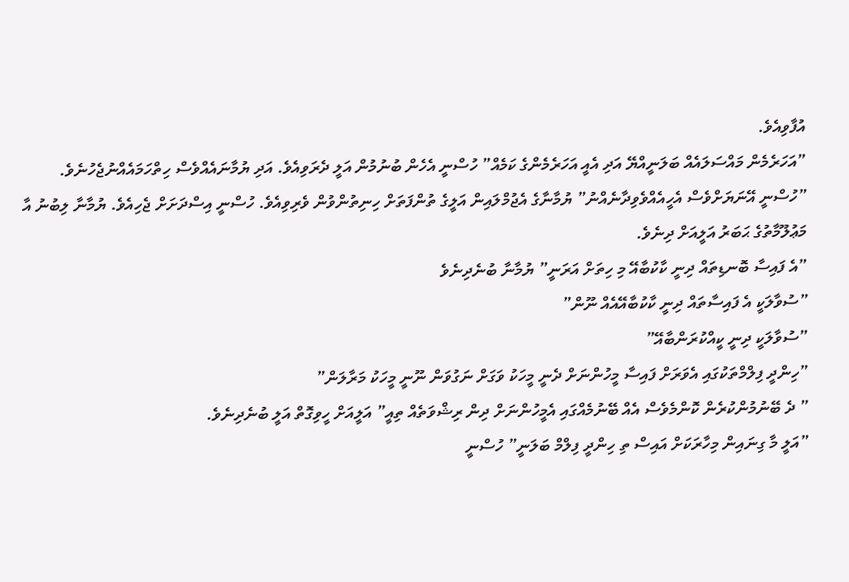އުފާވިއެވެ.
”އަހަރެމެން މައްސަލައެއް ބަލަނީއްޔޭ އަދި އެއީ އަހަރެމެންގެ ކަމެއް” ހުސްނީ އެހެން ބުނުމުން އަލީ ދެރަވިއެވެ. އަދި ޔުމާނައެއްވެސް ހިތްހަމައެއްނުޖެހުނެވެ.
”ހުސްނީ އޭނަޔަށްވެސް އެހީއެއްވެވިދާނެއްނު” ޔުމާނާގެ އެޖުމްލައިން އަލީގެ ތުންފަތަށް ހިނިތުންވުން ވެރިވިއެވެ. ހުސްނީ އިސްދަށަށް ޖެހިއެވެ. ޔުމާނާ ލިބުނު އާ މަޢުލޫމާތުގެ ޙަބަރު އަލީއަށް ދިނެވެ.
”އެ ފައިސާ ބޮނޑިތައް ދިނީ ކާކުބާއޭ މި ހިތަށް އަރަނީ” ޔުމާނާ ބުނެދިނެވެ
”ސުވާލަކީ އެ ފައިސާތައް ދިނީ ކާކުބާއޭއެއް ނޫން”
”ސުވާލަކީ ދިނީ ކީއްކުރަންބާއޭ”
”ހިންދީ ފިލްމްތަކުގައި އެވަރަށް ފައިސާ މީހުންނަށް ދެނީ މީހަކު ވަގަށް ނަގުވަން ނޫނީ މީހަކު މަރާލަން”
” ދެ ބޭނުމުންކުރެން ކޮންމެވެސް އެއް ބޭނުމެއްގައި އެމީހުންނަށް ދިން ރިޝްވަތެއް ތިއީ” އަލީއަށް ހީވިގޮތް އަލީ ބުނެދިނެވެ.
”އަލީ މާ ގިނައިން މިހާރަކަށް އައިސް ތި ހިންދީ ފިލްމް ބަލަނީ” ހުސްނީ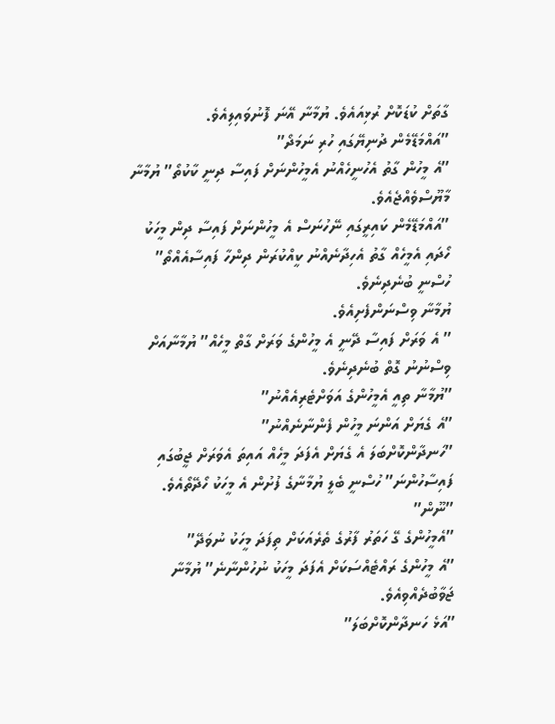ގާތަށް ކުޑަކޮށް ރުޅިއައެވެ. ޔުމާނާ އޭނަ ފޮނުވައިލިއެވެ.
”އައްމަޑޭމެން ދުނިޔޭގައި ހުރި ނަމަދޯ”
”އެ މީހުން ގާތު އެހުނީހެއްނު އެމީހުންނަށް ފައިސާ ދިނީ ކާކުތޯ” ޔުމާނާ މާޔޫސްވެއްޖެއެވެ.
”އައްމަޑޭމެން ކައިރީގައި ނޭހުނަސް އެ މީހުންނަށް ފައިސާ ދިން މީހަކު ހޯދައި އެމީހެއް ގާތު އެހިދާނެއްނު ކީއްކުރަން ދިންހާ ފައިސާއެއްތޯ” ހުސްނީ ބުނެދިނެވެ.
ޔުމާނާ ވިސްނަންފެށިއެވެ.
” އެ ވަރަށް ފައިސާ ދޭނީ އެ މީހުންގެ ވަރަށް ގާތް މީހެއް” ޔުމާނާއަށް ވިސްނުނު ގޮތް ބުނެދިނެވެ.
”ޔުމާނާ ތިއީ އެމީހުންގެ އަވަށްޓެރިއެއްނު”
”އެ ގެޔަށް އަންނަ މީހުން ފެންނާނެއްނު”
”ހަނދާންކޮށްބަލަ އެ ގެޔަށް އެފަދަ މީހެއް އައިތަ އެވަރަށް ޖީބުގައި ފައިސާހުންނަ” ހުސްނީ ބެލީ ޔުމާނާގެ ފުށުން އެ މީހަކު ހޯދޭތޯއެވެ.
”ނޫން”
”އެމީހުންގެ ގޭ ހަތަރު ފާރުގެ ތެރެއަކަށް ތިފަދަ މީހަކު ނުވަދޭ”
”އެ މީހުންގެ ރައްޓެއްސަކަށް އެފަދަ މީހަކު ނުހުންނާނެ” ޔުމާނާ ޖަވާބުދެއްވިއެވެ.
”އަޅެ ހަނދާންކޮށްބަލަ”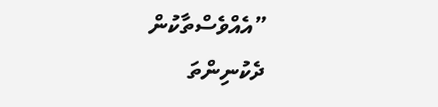”އެއްވެސްތާކުން ދެކުނިންތަ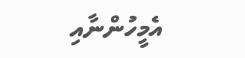އެމީހުންނާއި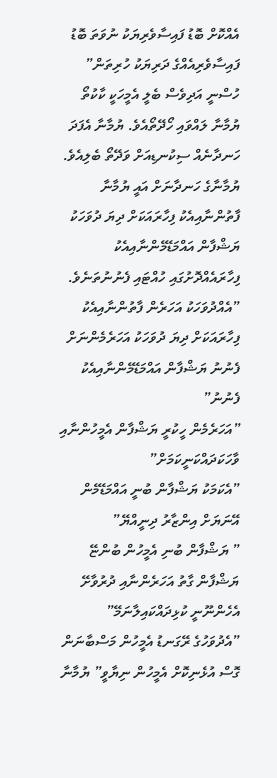އެއްކޮށް ބޮޑު ފައިސާވެރިޔަކު ނުވަތަ ބޮޑު ފައިސާވެރިއެއްގެ ދަރިޔަކު ހުރިތަން” ހުސްނީ އަދިވެސް ބެލީ އެމީހަކީ ކާކުތޯ ޔުމާނާ ލައްވައި ހޯދޭތޯއެވެ. ޔުމާނާ އެފަދަ ހަނދާނެއް ސިކުނޑިއަށް ވަދޭތޯ ބެލިއެވެ. ޔުމާނާގެ ހަނދާނަށް އައީ ޔުމާނާ ފާތުންނާއިއެކު ފިހާރައަކަށް ދިޔަ ދުވަހަކު ޔަޝްފާން އައްމަޑޭމެންނާއިއެކު ފިހާރައެއްދޮށުގައި ހުއްޓައި ފެނުނުތަނެވެ.
”އެއްދުވަހަކު އަހަރެން ފާތުންނާއިއެކު ފިހާރައަކަށް ދިޔަ ދުވަހަކު އަހަރެމެންނަށް ފެނުނު ޔަޝްފާން އައްމަޑޭމެންނާއިއެކު ފެނުނު”
”އަހަރެމެން ހީކުރީ ޔަޝްފާން އެމީހުންނާއި ވާހަކަދައްކަނީކަމަށް”
”އެކަމަކު ޔަޝްފާން ބުނީ އައްމަޑޭމެން އޭނަޔަށް އިންޒާރު ދިނީއްޔޭ”
” ޔަޝްފާން ބުނި އެމީހުން ބުންޏޭ ޔަޝްފާން ގާތު އަހަރެންނާއި ދުރުވާށޭ އެހެންނޫނީ ކުޅިދައްކައިލާނަމޭ”
”އެދުވަހުގެ ރޭގަނޑު އެމީހުން މަސްބާނަން ގޮސް އުޅެނިކޮށް އެމީހުން ނިޔާވީ” ޔުމާނާ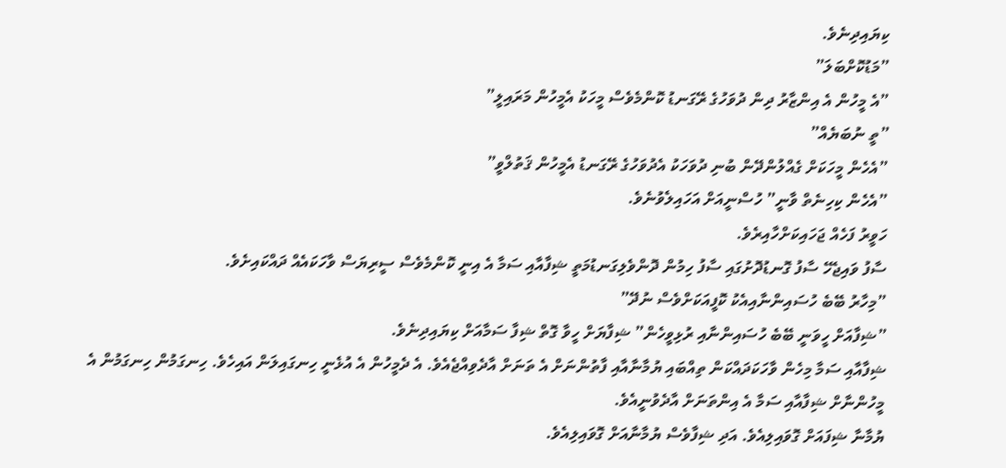ކިޔައިދިނެވެ.
”މަޑުކޮށްބަލަ”
”އެ މީހުން އެ އިންޒާރު ދިން ދުވަހުގެ ރޭގަނޑު ކޮންމެވެސް މީހަކު އެމީހުން މަރައިލީ”
”ތީ ނުބަޔެއް”
”އެހެން މީހަކަށް ގެއްލުންދޭން ބުނި ދުވަހަކު އެދުވަހުގެ ރޭގަނޑު އެމީހުން ޤަތުލްވީ”
”އެހެން ކިހިނެތް ވާނީ” ހުސްނީއަށް އަހައިލެވުނެވެ.
ހަވީރު ފަހެއް ޖަހައިކަށްހާއިރެވެ.
ސާފު ވައިޖެހޭ ސާފު ގޮނޑުދޮށުގައި ސާފު ހިމުން ދޮންވެލިގަނޑުމަތީ ޝިފާއާއި ސަމާ އެ އިނީ ކޮންމެވެސް ސީރިޔަސް ވާހަކައެއް ދައްކައިށެވެ.
”މިހާރު ބޭބެ ހުސައިންނާއިއެކު ކޮފީއަކަށްވެސް ނުދޭ”
”ޝިފާއަށް ހީވަނީ ބޭބެ ހުސައިންނާއި ރުޅިވީހެން” ޝިފާޔަށް ހީވާ ގޮތް ޝިފާ ސަމާއަށް ކިޔައިދިނެވެ.
ޝިފާއާއި ސަމާ މިހެން ވާހަކަދައްކަން ތިއްބައި ޔުމާނާއާއި ފާތުންނަށް އެ ތަނަށް އާދެވިއްޖެއެވެ. އެ ދެމީހުން އެ އުޅެނީ ހިނގައިލަން އައިހެވެ. ހިނގަމުން ހިނގަމުން އެ މީހުންނާށް ޝިފާއާއި ސަމާ އެ އިންތަނަށް އާދެވުނީއެވެ.
ޔުމާނާ ޝިފައަށް ގޮވައިލިއެވެ. އަދި ޝިފާވެސް ޔުމާނާއަށް ގޮވައިލިއެވެ.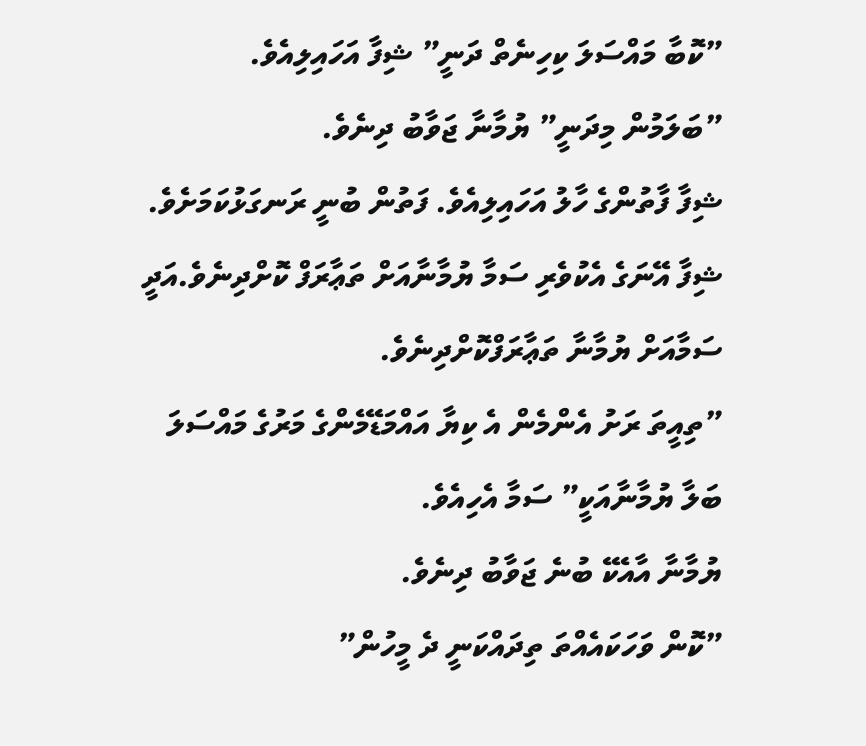”ކޮބާ މައްސަލަ ކިހިނެތް ދަނީ” ޝިފާ އަހައިލިއެވެ.
”ބަލަމުން މިދަނީ” ޔުމާނާ ޖަވާބު ދިނެވެ.
ޝިފާ ފާތުންގެ ހާލު އަހައިލިއެވެ. ފަތުން ބުނީ ރަނގަޅުކަމަށެވެ.
ޝިފާ އޭނަގެ އެކުވެރި ސަމާ ޔުމާނާއަށް ތަޢާރަފް ކޮށްދިނެވެ.އަދީ ސަމާއަށް ޔުމާނާ ތަޢާރަފްކޮށްދިނެވެ.
”ތިއީތަ ރަށު އެންމެން އެ ކިޔާ އައްމަޑޭމެންގެ މަރުގެ މައްސަލަ ބަލާ ޔުމާނާއަކީ” ސަމާ އެހިއެވެ.
ޔުމާނާ އާއެކޭ ބުނެ ޖަވާބު ދިނެވެ.
”ކޮން ވަހަކައެއްތަ ތިދައްކަނީ ދެ މީހުން”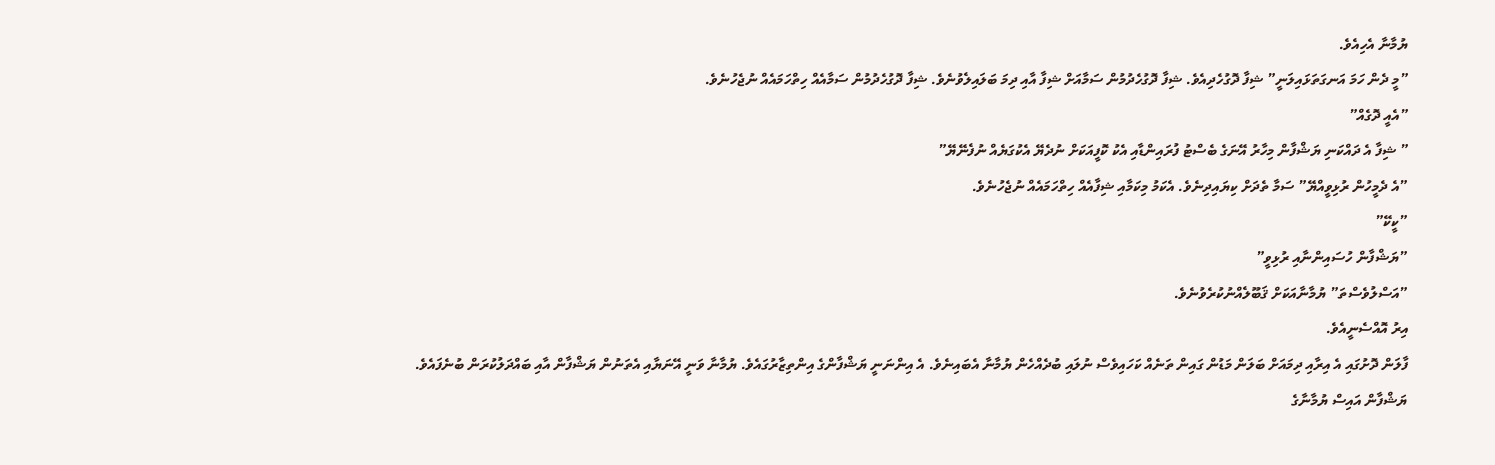ޔުމާނާ އެހިއެވެ.
”މީ ދެން ހަމަ އަނގަތަޅައިލަނީ” ޝިފާ ދޮގުހެދިއެވެ. ޝިފާ ދޮގުހެދުމުން ސަމާއަށް ޝިފާ އާއި ދިމަ ބަލައިލެވުނެވެ. ޝިފާ ދޮގުހެދުމުން ސަމާއެއް ހިތްހަމައެއް ނުޖެހުނެވެ.
”އެއީ ދޮގެއް”
” ޝިފާ އެ ދައްކަނި ޔަޝްފާން މިހާރު އޭނަގެ ބެސްޓު ފުރައިންޑާއި އެކު ކޮފީއަކަށް ނުދެޔޭ އެކުގަޔެއް ނުފެނޭޔޭ”
”އެ ދެމީހުން ރުޅިވީއްޔޭ” ސަމާ ތެދަށް ކިޔައިދިނެވެ. އެކަމު މިކަމާއި ޝިފާއެއް ހިތްހަމައެއް ނުޖެހުނެވެ.
”ކީކޭ”
”ޔަޝްފާން ހުސައިންނާއި ރުޅިވީ”
”އަސްލުވެސްތަ” ޔުމާނާއަކަށް ޤަބޫލެއްނުކުރެވުނެވެ.
އިރު އޮއްސެނީއެވެ.
ފާލަން ދޮށުގައި އެ އިރާއި ދިމައަށް ބަލަން މަޑުން ގައިން ތަނެއް ކަހައިވެސް ނުލައި ބުދެއްހެން ޔުމާނާ އެބައިނެވެ. އެ އިންނަނީ ޔަޝްފާންގެ އިންތިޒާރުގައެވެ. ޔުމާނާ ވަނީ އޭނަޔާއި އެތަނުން ޔަޝްފާން އާއި ބައްދަލުކުރަން ބުނެފައެވެ.
ޔަޝްފާން އައިސް ޔުމާނާގެ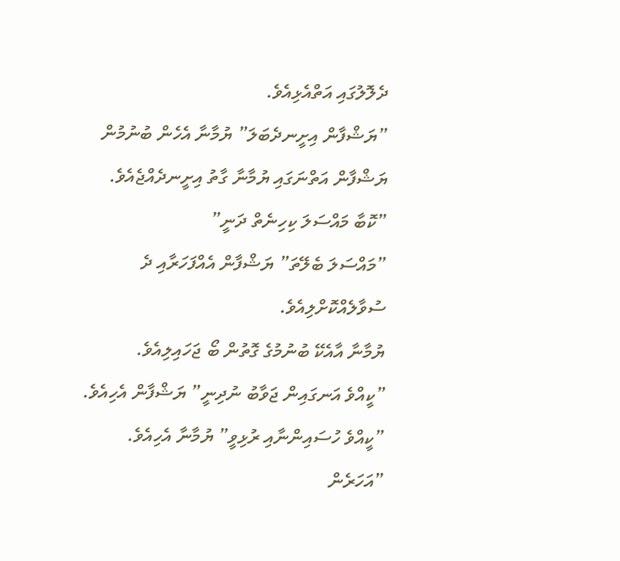ދެލޮލުގައި އަތްއެޅިއެވެ.
”ޔަޝްފާން އިށީނދެބަލަ” ޔުމާނާ އެހެން ބުނުމުން ޔަޝްފާން އަތްނަގައި ޔުމާނާ ގާތު އިށީނދެއްޖެއެވެ.
”ކޮބާ މައްސަލަ ކިހިނެތް ދަނީ”
”މައްސަލަ ބެލޭތަ” ޔަޝްފާން އެއްފަހަރާއި ދެ ސުވާލެއްކޮށްލިއެވެ.
ޔުމާނާ އާއެކޭ ބުނުމުގެ ގޮތުން ބޯ ޖަހައިލިއެވެ.
”ކީއްވެ އަނގައިން ޖަވާބު ނުދިނީ” ޔަޝްފާން އެހިއެވެ.
”ކީއްވެ ހުސައިންނާއި ރުޅިވީ” ޔުމާނާ އެހިއެވެ.
”އަހަރެން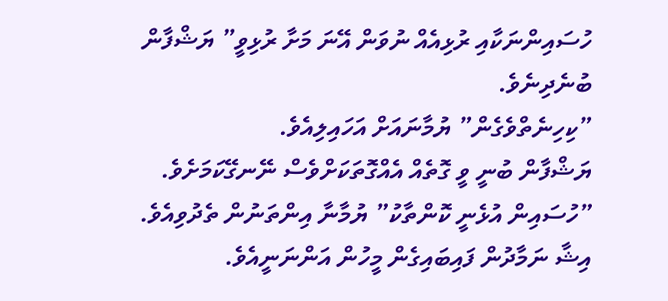ހުސައިންނަކާއި ރުޅިއެއް ނުވަން އޭނަ މަށާ ރުޅިވީ” ޔަޝްފާން ބުނެދިނެވެ.
”ކިހިނެތްވެގެން” ޔުމާނައަށް އަހައިލިއެވެ.
ޔަޝްފާން ބުނީ ވީ ގޮތެއް އެއްގޮތަކަށްވެސް ނޭނގޭކަމަށެވެ.
”ހުސައިން އުޅެނީ ކޮންތާކު” ޔުމާނާ އިންތަނުން ތެދުވިއެވެ.
އިޝާ ނަމާދުން ފައިބައިގެން މީހުން އަންނަނީއެވެ.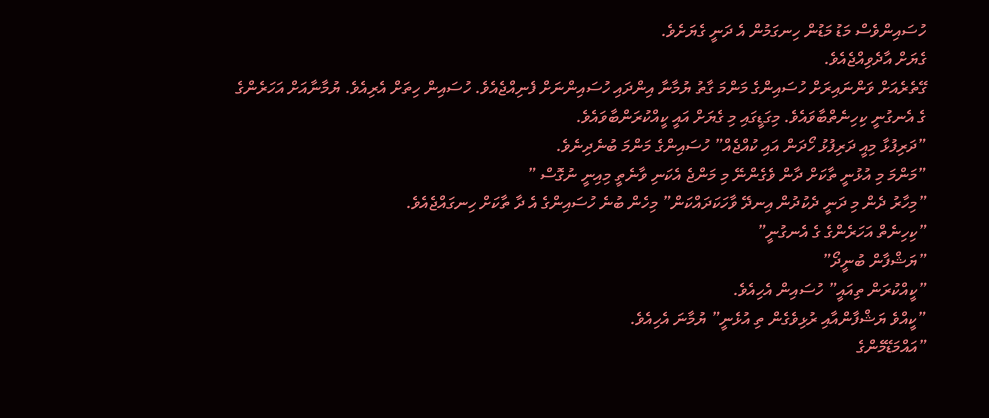ހުސައިންވެސް މަޑު މަޑުން ހިނގަމުން އެ ދަނީ ގެޔަށެވެ.
ގެޔަށް އާދެވިއްޖެއެވެ.
ގޭތެރެއަށް ވަންނައިރަށް ހުސައިންގެ މަންމަ ގާތު ޔުމާނާ އިންދައި ހުސައިންނަށް ފެނިއްޖެއެވެ. ހުސައިން ހިތަށް އެރިއެވެ. ޔުމާނާއަށް އަހަރެންގެ ގެ އެނގުނީ ކިހިނެތްބާވައެވެ. މިގަޑީގައި މި ގެޔަށް އައީ ކީއްކުރަންބާވައެވެ.
”ދަރިފުޅާ މިއީ ދަރިފުޅު ހޯދަން އައި ކުއްޖެއް” ހުސައިންގެ މަންމަ ބުނެދިނެވެ.
”މަންމަ މި އުޅުނީ ތާކަށް ދާން ވެގެންނޭ މި މަންޖެ އެކަނި ވާނެތީ މިއިނީ ނުގޮސް ”
”މިހާރު ދެން މި ދަނީ ދެކުދުން އިނދޭ ވާހަކަދައްކަން” މިހެން ބުނެ ހުސައިންގެ އެ ދާ ތާކަށް ހިނގައްޖެއެވެ.
”ކިހިނެތް އަހަރެންގެ ގެ އެނގުނީ”
”ޔަޝްފާން ބުނީދޯ”
”ކީއްކުރަން ތިއައީ” ހުސައިން އެހިއެވެ.
”ކީއްވެ ޔަޝްފާންއާއި ރުޅިވެގެން ތި އުޅެނީ” ޔުމާނަ އެހިއެވެ.
”އައްމަޑޭމެންގެ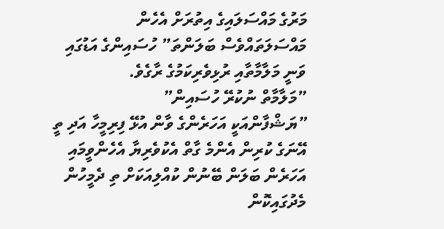މަރުގެ މައްސަލައިގެ އިތުރަށް އެހެން މައްސަލަތައްވެސް ބަލަންތަ” ހުސައިންގެ އަޑުގައި ވަނީ މަލާމާތާއި ރުޅިވެރިކަމުގެ ރާގެވެ.
”މަލާމާތް ނުކުރޭ ހުސައިން”
”ޔަޝްފާންއަކީ އަހަރެންގެ ވާން އުޅޭ ފިރިމީހާ އަދި ތީ އޭނަގެ ކުރިން އެންމެ ގާތް އެކުވެރިޔާ އެހެންވީމައި އަހަރެން ބަލަން ބޭނުން ކުއްލިއަކަށް ތި ދެމީހުން މެދުގައިކޮން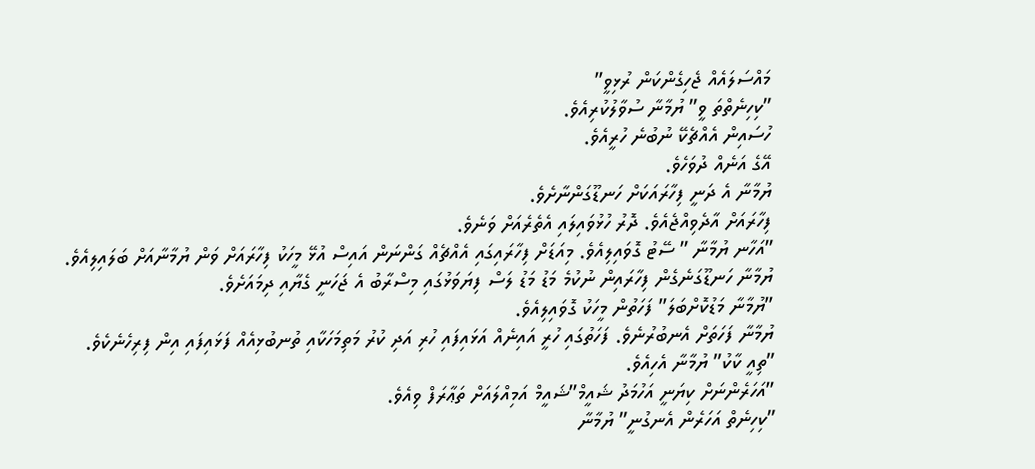މައްސަލައެއް ޖެހިގެންކަން ރުޅިވީ”
”ކިހިނެތްތަ ވީ” ޔުމާނާ ސުވާލުކުރިއެވެ.
ހުސައިން އެއްޗެކޭ ނުބުނެ ހުރީއެވެ.
އޭގެ އަނެއް ދުވަހެވެ.
ޔުމާނާ އެ ދަނީ ފިހާރައަކަށް ހަނޑޫގަންނާށެވެ.
ފިހާރައަށް އާދެވިއްޖެއެވެ. ދޮރު ހުޅުވައިލައި އެތެރެއަށް ވަނެވެ.
”އަހާނ ޔުމާނާ ” ސޭޓު ގޮވައިލިއެވެ. މިއަޑަށް ފިހާރައިގައި އެއްޗެއް ގަންނަން އައިސް އުޅޭ މީހަކު ފިހާރައަށް ވަން ޔުމާނާއަށް ބަލައިލިއެވެ.
ޔުމާނާ ހަނޑޫގަނެގެން ފިހާރައިން ނުކުމެ މަޑު މަޑު ލަސް ފިޔަވަޅުގައި މިސްރާބު އެ ޖަހަނީ ގެޔާއި ދިމައަށެވެ.
”ޔުމާނާ މަޑުކޮށްބަލަ” ފަހަތުން މީހަކު ގޮވައިލިއެވެ.
ޔުމާނާ ފަހަތަށް އެނބުރުނެވެ. ފަހަތުގައި ހުރީ އައިނެއް އަޅައިފައި ހުރި އަދި ކުރު މަތިމަހަކާއި ތުނބުޅިއެއް ފަޅައިފައި އިން ފިރިހެނެކެވެ.
”ތިއީ ކާކު” ޔުމާނާ އެހިއެވެ.
”އަހަރެންނަށް ކިޔަނީ އަހުމަދު ޝައީމް”ޝައީމް އަމިއްލައަށް ތަޢާރަފް ވިއެވެ.
”ކިހިނެތް އަހަރެން އެނގުނީ” ޔުމާނާ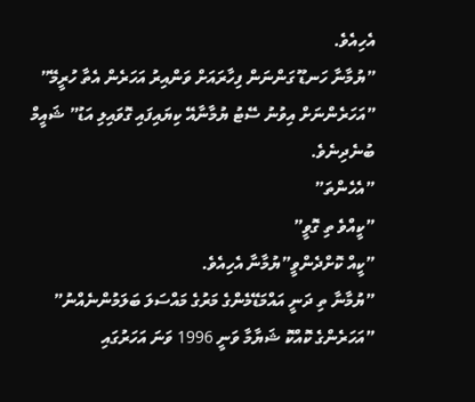އެހިއެވެ.
”ޔުމާނާ ހަނޑޫ ގަންނަން ފިހާރައަށް ވަންއިރު އަހަރެން އެތާ ހުރީމޭ”
”އަހަރެންނަށް އިވުނު ސޭޓު ޔުމާނާއޭ ކިޔައިފައި ގޮވައިލި އަޑު” ޝައީމް ބުނެދިނެވެ.
”އެހެންތަ”
”ކީއްވެ ތި ގޮވީ”
”ކީއް ކޮށްދެންވީ”ޔުމާނާ އެހިއެވެ.
”ޔުމާނާ ތި ދަނީ އައްމަޑޭމެންގެ މަރުގެ މައްސަލަ ބަލަމުންނެއްނު”
”އަހަރެންގެ ކޮއްކޮ ޝަޔާމާ ވަނީ 1996 ވަނަ އަހަރުގައި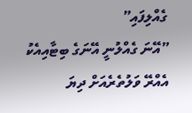ގެއްލިފައި”
”އޭނަ ގެއްލުނީ އޭނަގެ ބިޓާއިއެކު އެއްރޭ ވަލުތެރެއަށް ދިޔަ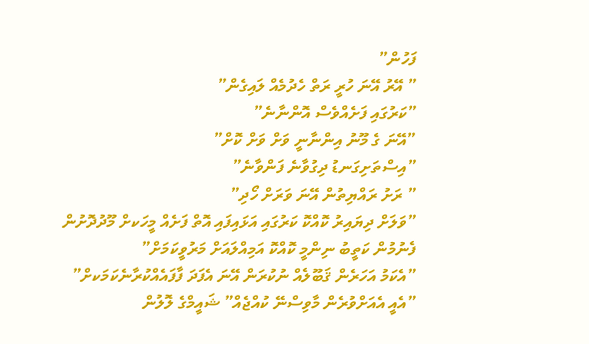ފަހުން”
” އޭރު އޭނަ ހުރީ ރަތް ހެދުމެއް ލައިގެން”
”ކަރުގައި ފަށެއްވެސް އޮންނާނެ”
”އޭނަ ގެ މޫނު އިންނާނީ ވަށް ވަށް ކޮށް”
”އިސްތަށިގަނޑު ދިގުވާނެ ފަންވާނެ”
” ރަށު ރައްޔިތުން އޭނަ ވަރަށް ހޯދި”
”ވަލަށް ދިޔައިރު ކޮއްކޮ ކަރުގައި އަޅައިފައި އޮތް ފަށެއް މީހަކށް މޫދުދޮށުން ފެނުމުން ކަތީބު ނިންމީ ކޮއްކޮ އަމިއްލައަށް މަރުވީކަމަށް”
”އެކަމު އަހަރެން ޤަބޫލެއް ނުކުރަން އޭނަ އެފަދަ ފާފައެއްކުރާނެކަމަކށް”
”އެއީ އެއަށްވުރެން މާވިސްނޭ ކުއްޖެއް” ޝައީމްގެ ލޮލުން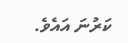ކަރުނަ އައެވެ.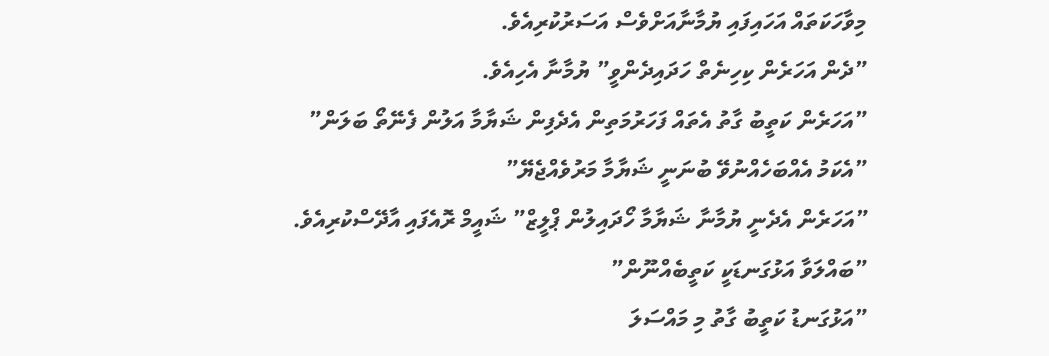މިވާހަކަތައް އަހައިފައި ޔުމާނާއަށްވެސް އަސަރުކުރިއެވެ.
”ދެން އަހަރެން ކިހިނެތް ހަދައިދެންވީ” ޔުމާނާ އެހިއެވެ.
”އަހަރެން ކަތީބު ގާތު އެތައް ފަހަރުމަތިން އެދެފިން ޝަޔާމާ އަލުން ފެނޭތޯ ބަލަން”
”އެކަމު އެއްބަހެއްނުވޭ ބުނަނީ ޝަޔާމާ މަރުވެއްޖެޔޭ”
”އަހަރެން އެދެނީ ޔުމާނާ ޝަޔާމާ ހޯދައިލުން ޕްލީޒް” ޝައީމް ރޮއެފައި އާދޭސްކުރިއެވެ.
”ބައްލަވާ އަޅުގަނޑަކީ ކަތީބެއްނޫން”
”އަޅުގަނޑު ކަތީބު ގާތު މި މައްސަލަ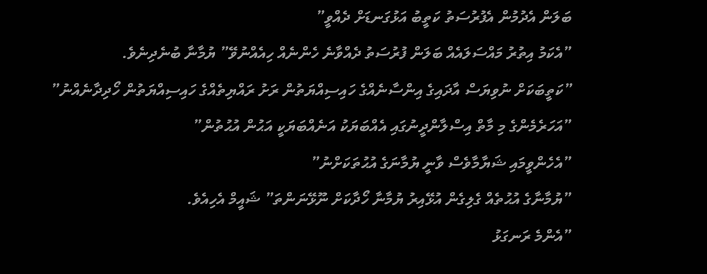ބަލަން އެދުމުން އެފުރުސަތު ކަތީބު އަޅުގަނޑަށް ދެއްވީ”
”އެކަމު އިތުރު މައްސަލައެއް ބަލަން ފުރުސަތު ދެއްވާނެ ހެންނެއް ހިއެއްނުވޭ” ޔުމާނާ ބުނެދިނެވެ.
”ކަތީބަކަށް ނުވިޔަސް އާދައިގެ އިންސާނެއްގެ ހައިސިއްޔަތުން ރަށު ރައްޔިތެއްގެ ހައިސިއްޔަތުން ހޯދިދާނެއްނު”
”އަހަރެމެންގެ މި މާތް އިސްލާންދީނުގައި އެއްބަޔަކު އަނެއްބަޔަކީ އަޙުން އުޙުތުން”
”އެހެންވީމައި ޝަޔާމާވެސް ވާނީ ޔުމާނަގެ އުޙުތަކަށްނު”
”ޔުމާނާގެ އުޙުތެއް ގެލިގެން އުޅޭއިރު ޔުމާނާ ހޯދާކަށް ނޫޅޭނަންތަ” ޝައީމް އެހިއެވެ.
”އެންމެ ރަނގަޅު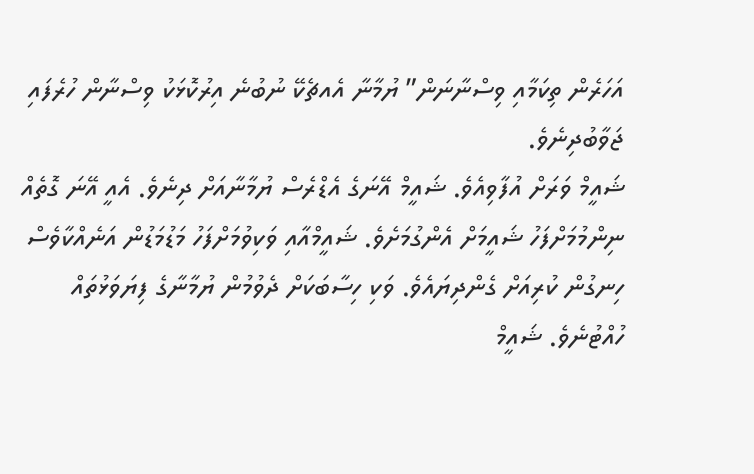އަހަރެން ތިކަމާއި ވިސްނާނަން” ޔުމާނާ އެއޗެކޭ ނުބުނެ އިރުކޮޅަކު ވިސްނާން ހުރެފައި ޖަވާބުދިނެވެ.
ޝައީމް ވަރަށް އުފާވިއެވެ. ޝައީމް އޭނަގެ އެޑްރެސް ޔުމާނާއަށް ދިނެވެ. އެއީ އޭނަ ގޮތެއް ނިންމުމަށްފަހު ޝައީމަށް އެންގުމަށެވެ. ޝައީމްއާއި ވަކިވުމަށްފަހު މަޑުމަޑުން އަނެއްކާވެސް ހިނގުން ކުރިއަށް ގެންދިޔައެވެ. ވަކި ހިސާބަކަށް ދެވުމުން ޔުމާނާގެ ފިޔަވަޅުތައް ހުއްޓުނެވެ. ޝައީމް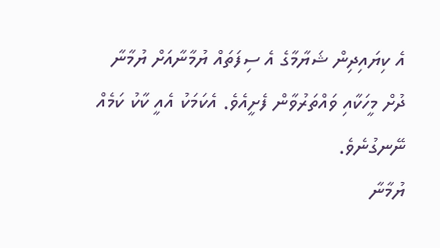އެ ކިޔައިދިން ޝަޔާމާގެ އެ ސިފަތައް ޔުމާނާއަށް ޔުމާނާ ދުށް މީހަކާއި ވައްތަރުވާން ފެށީއެވެ. އެކަމަކު އެއީ ކާކު ކަމެއް ނޭނގުނެވެ.
ޔުމާނާ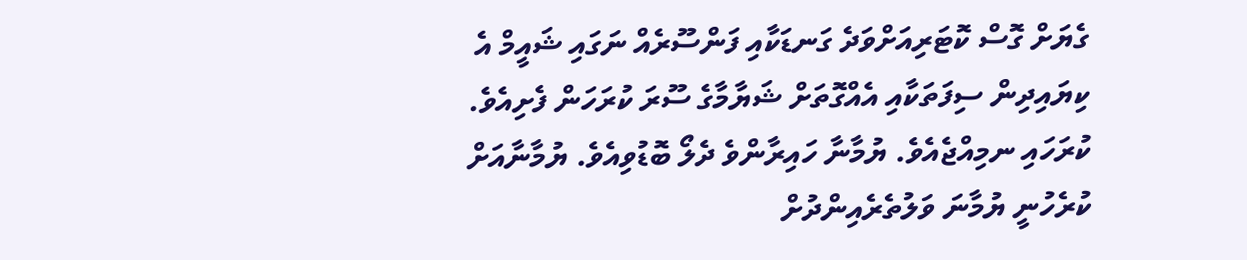ގެޔަށް ގޮސް ކޮޓަރިއަށްވަދެ ގަނޑަކާއި ފަންސޫރެއް ނަގައި ޝައީމް އެ ކިޔައިދިން ސިފަތަކާއި އެއްގޮތަށް ޝަޔާމާގެ ސޫރަ ކުރަހަން ފެށިއެވެ.
ކުރަހައި ނމިއްޖެއެވެ. ޔުމާނާ ހައިރާންވެ ދެލޯ ބޮޑުވިއެވެ. ޔުމާނާއަށް ކުރެހުނީ ޔުމާނަ ވަލުތެރެއިންދުށް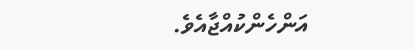އަންހެންކުއްޖާއެވެ.